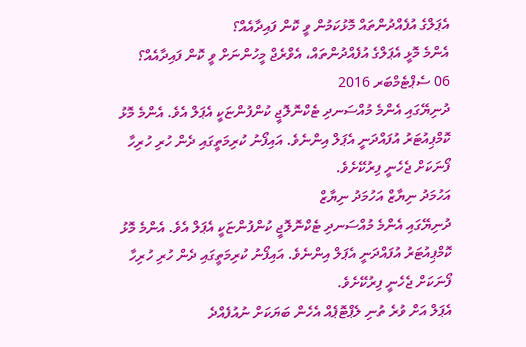އެޕަލްގެ އުފެއްދުންތައް މޮޅުކަމުން ވީ ކޮން ފައިދާއެއް؟
އެންމެ މޮޅީ އެޕަލްގެ އުފެއްދުންތައް، އެވްރެޖް މީހުންނަށް ވީ ކޮން ފައިދާއެއް؟
06 ސެޕްޓެމްބަރ 2016
ދުނިޔޭގައި އެންމެ މުއްސަނދި ޓެކްނޮލޮޖީ ކުންފުންޏަކީ އެޕަލް އެވެ. އެންމެ މޮޅު ކޮމްޕިއުޓަރު އުފައްދަނީ އެޕަލް އިންނެވެ. އައިފޯނު ކުރިމަތީގައި ދެން ހުރި ހުރިހާ ފޯނަކަށް ޖެހެނީ ފިރުކޭށެވެ.
އަހުމަދު ނިޔާޒް އަހުމަދު ނިޔާޒް
ދުނިޔޭގައި އެންމެ މުއްސަނދި ޓެކްނޮލޮޖީ ކުންފުންޏަކީ އެޕަލް އެވެ. އެންމެ މޮޅު ކޮމްޕިއުޓަރު އުފައްދަނީ އެޕަލް އިންނެވެ. އައިފޯނު ކުރިމަތީގައި ދެން ހުރި ހުރިހާ ފޯނަކަށް ޖެހެނީ ފިރުކޭށެވެ.
އެޕަލް އަށް ވުރެ ތުނި ލެޕްޓޮޕެއް އެހެން ބަޔަކަށް ނުއުފެއްދެ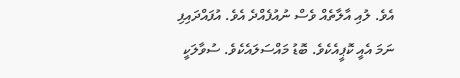އެވެ. ލުއި އާލާތެއް ވެސް ނުއުފެއްދެ އެވެ. އުފައްދައިފި ނަމަ އެއީ ކޮޕީއެކެވެ. ބޮޑު މައްސަލައެކެވެ. ސުވާލަކީ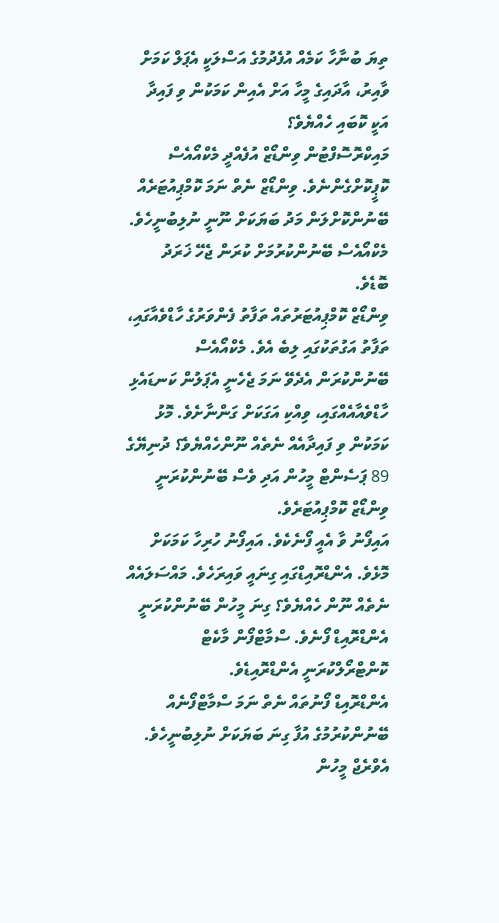ތިޔަ ބުނާހާ ކަމެއް އުފެދުމުގެ އަސްލަކީ އެޕަލް ކަމަށް ވާއިރު، އާދައިގެ މީހާ އަށް އެއިން ކަމަކުން ވި ފައިދާ އަކީ ކޮބައި ހެއްޔެވެ؟
މައިކްރޮސޮފްޓުން ވިންޑޯޒް އުފެއްދީ މެކްއޯއެސް ކޮޕީކޮށްގެންނެވެ. ވިންޑޯޒް ނެތް ނަމަ ކޮމްޕިއުޓަރެއް ބޭނުންކޮށްލަން މަދު ބަޔަކަށް ނޫނީ ނުލިބުނީހެވެ. މެކްއޯއެސް ބޭނުންކުރުމަށް ކުރަން ޖެހޭ ޚަރަދު ބޮޑެވެ.
ވިންޑޯޒް ކޮމްޕިއުޓަރުތައް ތަފާތު ފެންވަރުގެ ހާޑްވެއާގައި، ތަފާތު އަގުތަކުގައި ލިބެ އެވެ. މެކްއޯއެސް ބޭނުންކުރަން އެދެވޭ ނަމަ ޖެހެނީ އެޕަލުން ކަނޑައެޅި ހާޑްވެއާއެއްގައި، ވިއްކި އަގަކަށް ގަންނާށެވެ. މޮޅު ކަމަކުން ވި ފައިދާއެއް ނެތެއް ނޫންހެއްޔެވެ؟ ދުނިޔޭގެ 89 ޕަސެންޓް މީހުން އަދި ވެސް ބޭނުންކުރަނީ ވިންޑޯޒް ކޮމްޕިއުޓަރެވެ.
އައިފޯނު ވާ އެއީ ފޯނެކެވެ. އައިފޯނު ހުރިހާ ކަމަކަށް މޮޅެވެ. އެންޑްރޮއިޑްގައި ގިނައީ ވައިރަހެވެ. މައްސަލައެއް ނެތެއް ނޫން ހެއްޔެވެ؟ ގިނަ މީހުން ބޭނުންކުރަނީ އެންޑްރޮއިޑް ފޯނެވެ. ސްމާޓްފޯން މާކެޓް ކޮންޓްރޯލްކުރަނީ އެންޑްރޮއިޑެވެ.
އެންޑްރޮއިޑް ފޯނުތައް ނެތް ނަމަ ސްމާޓްފޯނެއް ބޭނުންކުރުމުގެ އުފާ ގިނަ ބަޔަކަށް ނުލިބުނީހެވެ. އެވްރެޖް މީހުން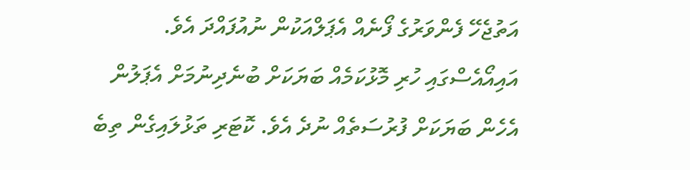އަތުޖެހޭ ފެންވަރުގެ ފޯނެއް އެޕަލްއަކުން ނުއުފައްދަ އެވެ. އައިއޯއެސްގައި ހުރި މޮޅުކަމެއް ބަޔަކަށް ބުނެދިނުމަށް އެޕަލުން އެހެން ބަޔަކަށް ފުރުސަތެއް ނުދެ އެވެ. ކޮޓަރި ތަޅުލައިގެން ތިބެ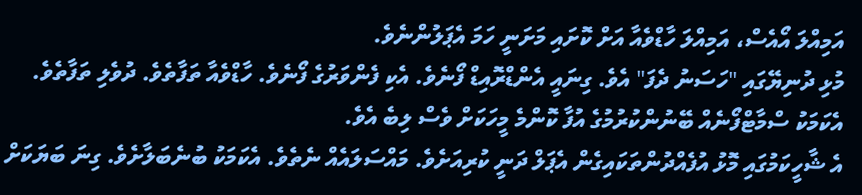އަމިއްލަ އޯއެސް، އަމިއްލަ ހާޑްވެއާ އަށް ކޮށައި މަށަނީ ހަމަ އެޕަލުންނެވެ.
މުޅި ދުނިޔޭގައި "ހަސަނު ދެފަ" އެވެ. ގިނައީ އެންޑްރޮއިޑް ފޯނެވެ. އެކި ފެންވަރުގެ ފޯނެވެ. ހާޑްވެއާ ތަފާތެވެ. ދުވެލި ތަފާތެވެ. އެކަމަކު ސްމާޓްފޯނެއް ބޭނުންކުރުމުގެ އުފާ ކޮންމެ މީހަކަށް ވެސް ލިބެ އެވެ.
އެ ޝާހީކަމުގައި މޮޅު އުފެއްދުންތަކައިގެން އެޕަލް ދަނީ ކުރިއަށެވެ. މައްސަލައެއް ނެތެވެ. އެކަމަކު ބުނެބަލާށެވެ. ގިނަ ބަޔަކަށް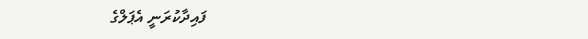ފައިދާކުރަނީ އެޕަލްގެ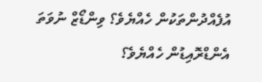އުފެއްދުންތަކުން ހެއްޔެވެ؟ ވިންޑޯޒް ނުވަތަ އެންޑްރޮއިޑުން ހެއްޔެވެ؟